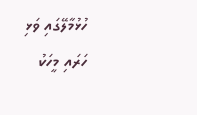ހުޅުމާލޭގައި ވަޅި ހަރައި މީހަކު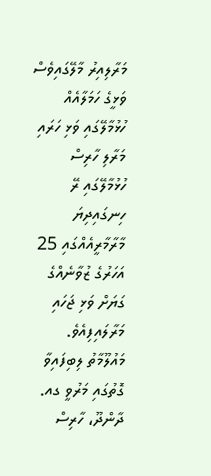މަރާލިއިރު މާލޭގައިވެސް ވަޅީގެ ހަމަލާއެއް
ހުޅުމާލޭގައި ވަޅި ހަރައި މަރާލި ހާރިސް
ހުޅުމާލޭގައި ރޭ ހިނގައިދިޔަ މާރާމާރީއެއްގައި 25 އަހަރުގެ ޒުވާނެއްގެ ގަޔަށް ވަޅި ޖަހައި މަރާލައިފިއެވެ.
މައުލޫމާތު ލިބިފައިވާ ގޮތުގައި މަރުވީ ގއ. ދާންދޫ، ހާރިސް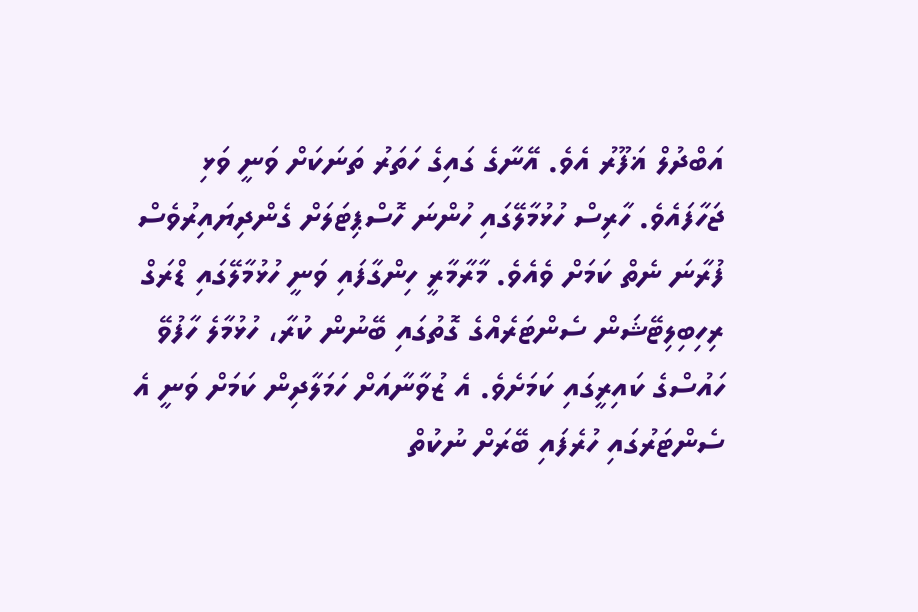އަބްދުލް ޣަފޫރު އެވެ. އޭނާގެ ގައިގެ ހަތަރު ތަނަކަށް ވަނީ ވަޅި ޖަހާފައެވެ. ހާރިސް ހުޅުމާލޭގައި ހުންނަ ހޮސްޕިޓަލަށް ގެންދިޔައިރުވެސް ފުރާނަ ނެތް ކަމަށް ވެއެވެ. މާރާމާރީ ހިންގާފައި ވަނީ ހުޅުމާލޭގައި ޑްރަގް ރިހިބިލިޓޭޝަން ސެންޓަރެއްގެ ގޮތުގައި ބޭނުން ކުރާ، ހުޅުމާލެ ހާފުވޭ ހައުސްގެ ކައިރީގައި ކަމަށެވެ. އެ ޒުވާނާއަށް ހަމަލާދިން ކަމަށް ވަނީ އެ ސެންޓަރުގައި ހުރެފައި ބޭރަށް ނުކުތް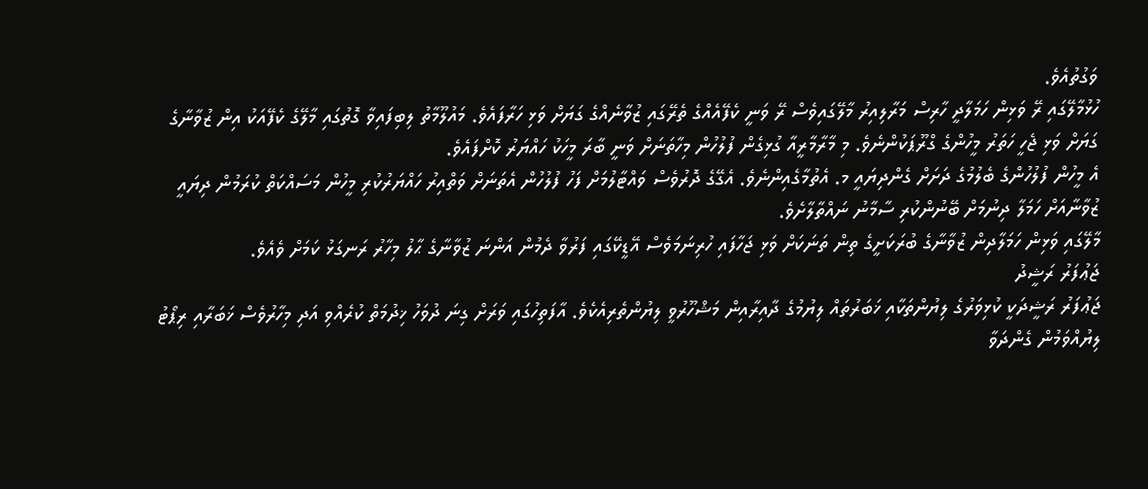ވަގުތުއެވެ.
ހުޅުމާލޭގައި ރޭ ވަޅިން ހަމަލާދީ ހާރިސް މަރާލިއިރު މާލޭގައިވެސް ރޭ ވަނީ ކެފޭއެއްގެ ތެރޭގައި ޒުވާނެއްގެ ގަޔަށް ވަޅި ހަރާފައެވެ. މައުލޫމާތު ލިބިފައިވާ ގޮތުގައި މާލޭގެ ކެފޭއަކު އިން ޒުވާނާގެ ގަޔަށް ވަޅި ޖެހީ ހަތަރު މީހުންގެ ގްރޫޕަކުންނެވެ. މި މާރާމާރީއާ ގުޅިގެން ފުލުހުން މިހާތަނަށް ވަނީ ބާރަ މީހަކު ހައްޔަރު ކޮށްފައެވެ.
އެ މީހުން ފުލުހުންގެ ބެލުމުގެ ދަށަށް ގެންދިޔައީ މ. އެތުމާގެއިންނެވެ. އެގޭގެ ދޮރުވެސް ވައްޓާލުމަށް ފަހު ފުލުހުން އެތަނަށް ވަތްއިރު ހައްޔަރުކުރި މީހުން މަސައްކަތް ކުރަމުން ދިޔައީ ޒުވާނާއަށް ހަމަލާ ދިނުމަށް ބޭނުންކުރި ސާމާނު ނައްތާލާށެވެ.
މާލޭގައި ވަޅިން ހަމަލާދިން ޒުވާނާގެ ބުރަކަށީގެ ތިން ތަނަކަށް ވަޅި ޖަހާފައި ހުރިނަމަވެސް އޭޑީކޭގައި ފަރުވާ ދެމުން އަންނަ ޒުވާނާގެ ޙާލު މިހާރު ރަނގަޅު ކަމަށް ވެއެވެ.
ޖަޢުފަރު ރަޝީދު
ޖަޢުފަރު ރަޝީދަކީ ކުޅިވަރުގެ ލިޔުންތަކާއި ޚަބަރުތައް ލިޔުމުގެ ދާއިރާއިން މަޝްހޫރުވީ ލިޔުންތެރިއެކެވެ. އާފަތިހުގައި ވަރަށް ގިނަ ދުވަހު ޚިދުމަތް ކުރެއްވި އަދި މިހާރުވެސް ޚަބަރާއި ރިޕޯޓު ލިޔުއްވަމުން ގެންދަވާ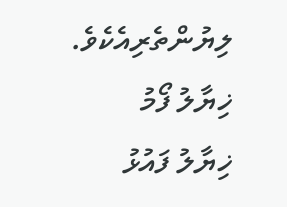ލިޔުންތެރިއެކެވެ.
ޚިޔާލު ފޯމު
ޚިޔާލު ފައުޅު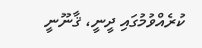ކުރެއްވުމުގައި ދީނީ، ޤާނޫނީ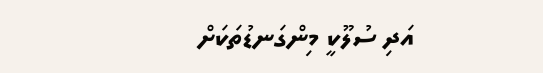އަދި ސުލޫކީ މިންގަނޑުތަކަށް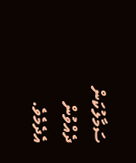ސަމާލުކަން ދެއްވުން އެދެމެވެ.